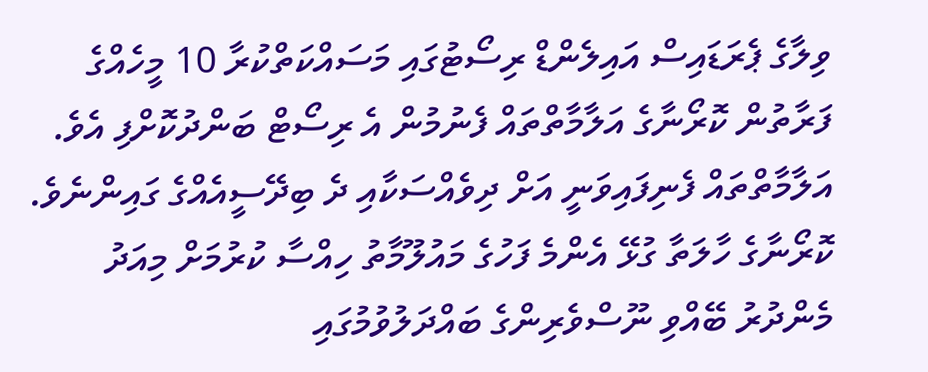ވިލާގެ ޕެރަޑައިސް އައިލެންޑް ރިސޯޓުގައި މަސައްކަތްކުރާ 10 މީހެއްގެ ފަރާތުން ކޮރޯނާގެ އަލާމާތްތައް ފެނުމުން އެ ރިސޯޓް ބަންދުކޮށްފި އެވެ. އަލާމާތްތައް ފެނިފައިވަނީ އަށް ދިވެއްސަކާއި ދެ ބިދޭސީއެއްގެ ގައިންނެވެ.
ކޮރޯނާގެ ހާލަތާ ގުޅޭ އެންމެ ފަހުގެ މައުލޫމާތު ހިއްސާ ކުރުމަށް މިއަދު މެންދުރު ބޭއްވި ނޫސްވެރިންގެ ބައްދަލުވުމުގައި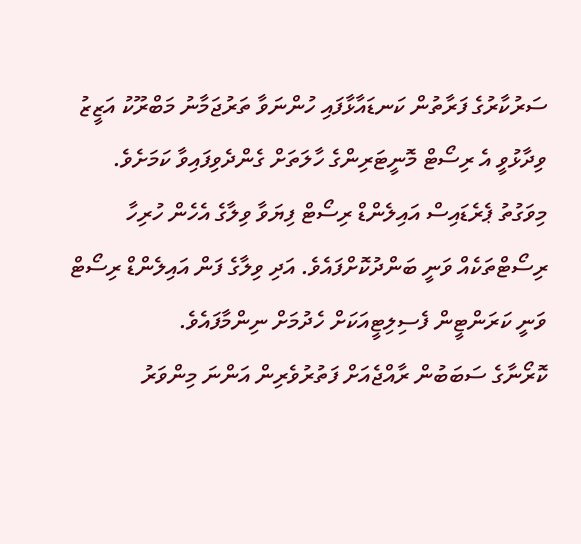ސަރުކާރުގެ ފަރާތުން ކަނޑައާޅާފައި ހުންނަވާ ތަރުޖަމާނު މަބްރޫކު އަޒީޒު ވިދާޅުވީ އެ ރިސޯޓް މޮނީޓަރިންގެ ހާލަތަށް ގެންދެވިފައިވާ ކަމަށެވެ.
މިވަގުތު ޕެރެޑައިސް އައިލެންޑް ރިސޯޓް ފިޔަވާ ވިލާގެ އެހެން ހުރިހާ ރިސޯޓްތަކެއް ވަނީ ބަންދުކޮށްފައެވެ. އަދި ވިލާގެ ފަން އައިލެންޑް ރިސޯޓް ވަނީ ކަރަންޓީން ފެސިލިޓީއަކަށް ހެދުމަށް ނިންމާފައެވެ.
ކޮރޯނާގެ ސަބަބުން ރާއްޖެއަށް ފަތުރުވެރިން އަންނަ މިންވަރު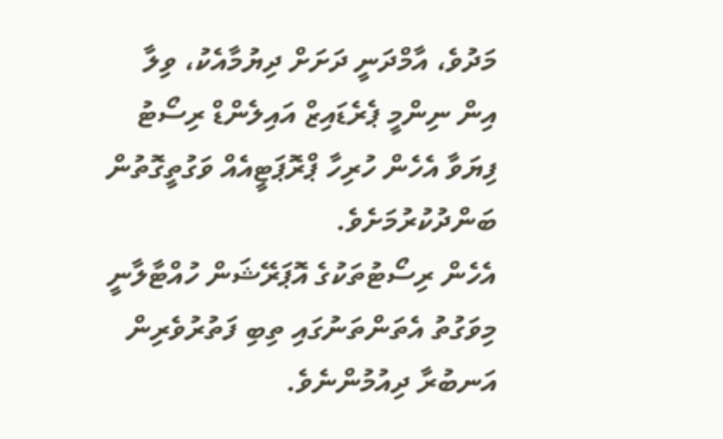މަދުވެ، އާމްދަނީ ދަށަށް ދިޔުމާއެކު، ވިލާ އިން ނިންމީ ޕެރެޑައިޒް އައިލެންޑް ރިސޯޓު ފިޔަވާ އެހެން ހުރިހާ ޕްރޮޕަޓީއެއް ވަގުތީގޮތުން ބަންދުކުރުމަށެވެ.
އެހެން ރިސޯޓުތަކުގެ އޮޕަރޭޝަން ހުއްޓާލާނީ މިވަގުތު އެތަންތަނުގައި ތިބި ފަތުރުވެރިން އަނބުރާ ދިއުމުންނެވެ.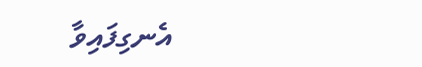އެނގިފައިވާ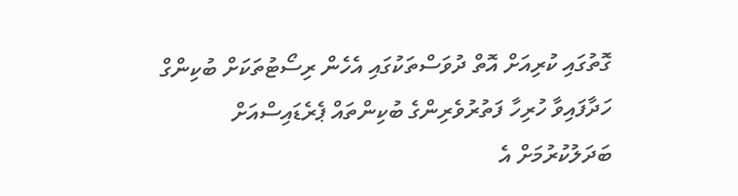ގޮތުގައި ކުރިއަށް އޮތް ދުވަސްތަކުގައި އެހެން ރިސޯޓުތަކަށް ބުކިންގް ހަދާފައިވާ ހުރިހާ ފަތުރުވެރިންގެ ބުކިންތައް ޕެރެޑައިސްއަށް ބަދަލުކުރުމަށް އެ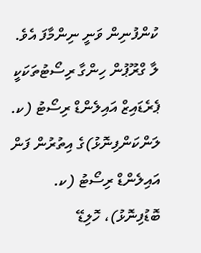ކުންފުނިން ވަނީ ނިންމާފަ އެވެ.
ލާ ގްރޫޕުން ހިންގާ ރިސޯޓުތަކަކީ ޕެރެޑައިޒް އައިލެންޑް ރިސޯޓު (ކ. ލަންކަންފިނޮޅު)ގެ އިތުރުން ފަން އައިލެންޑް ރިސޯޓު (ކ. ބޮޑުފިނޮޅު)، ހޮލިޑޭ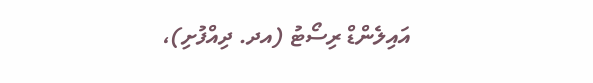އައިލެންޑް ރިސޯޓު (އދ. ދިއްފުށި)،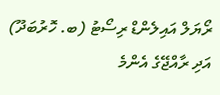ރޯޔަލް އައިލެންޑް ރިސޯޓު (ބ. ހޮރުބަދޫ) އަދި ރާއްޖޭގެ އެންމެ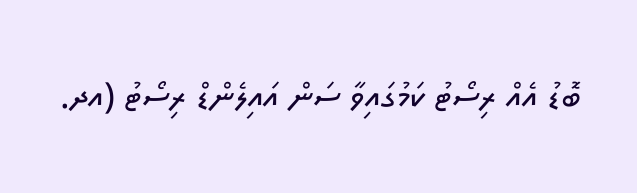ބޮޑު އެއް ރިސޯޓު ކަމުގައިވާ ސަން އައިލެންޑް ރިސޯޓު (އދ.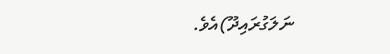ނަލަގުރައިދޫ)އެވެ.